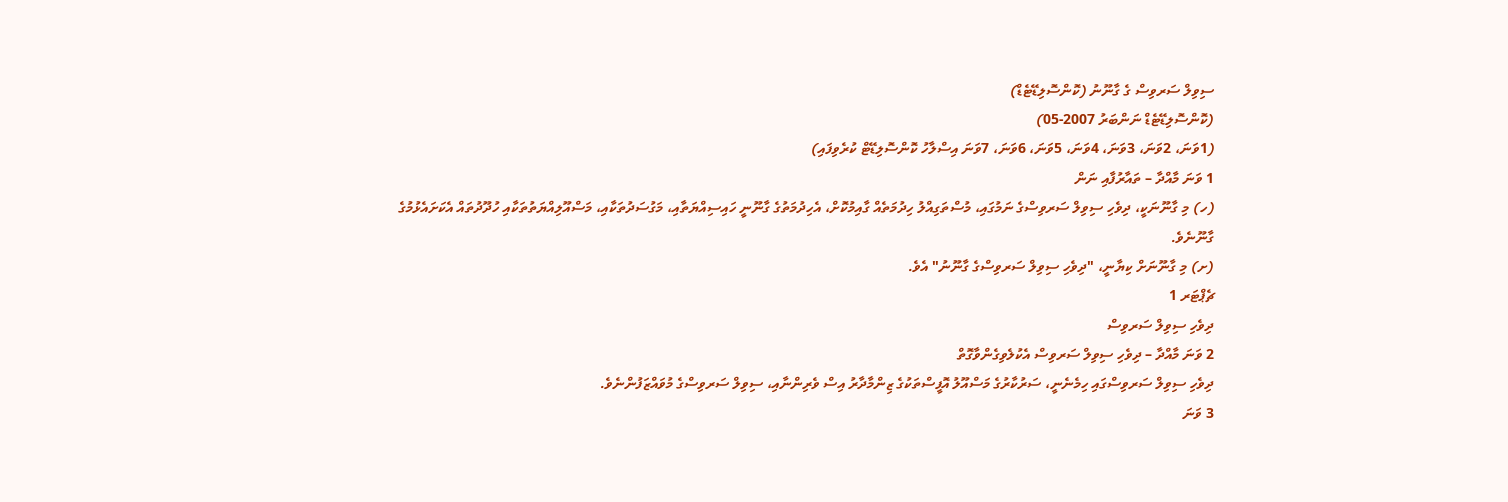ސިވިލް ސަރވިސް ގެ ގާނޫނު (ކޮންސޮލިޑޭޓެޑް)
(ކޮންސޮލިޑޭޓެޑް ނަންބަރު 2007-05)
(1ވަނަ، 2ވަނަ، 3ވަނަ، 4ވަނަ، 5ވަނަ، 6ވަނަ، 7ވަނަ އިސްލާހު ކޮންސޮލިޑޭޓް ކުރެވިފައި)
1 ވަނަ މާއްދާ – ތައާރުފާއި ނަން
(ހ) މި ގާނޫނަކީ، ދިވެހި ސިވިލް ސަރވިސްގެ ނަމުގައި، މުސްތަގިއްލު ހިދުމަތެއް ގާއިމުކޮށް، އެހިދުމަތުގެ ގާނޫނީ ހައިސިއްޔަތާއި، މަގުސަދުތަކާއި، މަސްއޫލިއްޔަތުތަކާއި ހުދޫދުތައް އެކަށައެޅުމުގެ ގާނޫނެވެ.
(ށ) މި ގާނޫނަށް ކިޔާނީ، "ދިވެހި ސިވިލް ސަރވިސްގެ ގާނޫނު" އެވެ.
ޗެޕްޓަރ 1
ދިވެހި ސިވިލް ސަރވިސް
2 ވަނަ މާއްދާ – ދިވެހި ސިވިލް ސަރވިސް އެކުލެވިގެންވާގޮތް
ދިވެހި ސިވިލް ސަރވިސްގައި ހިމެނެނީ، ސަރުކާރުގެ މަސްއޫލު އޮފީސްތަކުގެ ޒިންމާދާރު އިސް ވެރިންނާއި، ސިވިލް ސަރވިސްގެ މުވައްޒަފުންނެވެ.
3 ވަނަ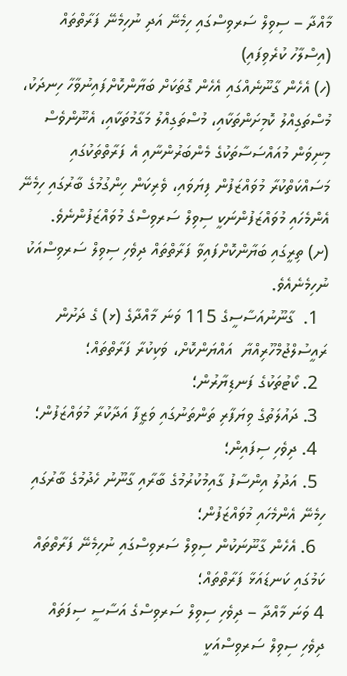މާއްދާ – ސިވިލް ސަރވިސްގައި ހިމެނޭ އަދި ނުހިމެނޭ ފަރާތްތައް (އިސްލާހު ކުރެވިފައި)
(ހ) އެހެން ގާނޫނެއްގައި އެހެން ގޮތަކަށް ބަޔާންކޮށްފައިނުވާހާ ހިނދަކު، މުސްތަގިއްލު ކޮމިށަންތަކާއި، މުސްތަގިއްލު މަގާމުތަކާއި، އެނޫންވެސް މިނިވަން މުއައްސަސާތަކުގެ މެންބަރުންނާއި އެ ފަރާތްތަކުގައި މަސައްކަތްކުރާ މުވައްޒަފުން ފިޔަވައި، ވެރިކަން ހިންގުމުގެ ބާރުގައި ހިމެނޭ އެންމެހައި މުވައްޒަފުންނަކީ ސިވިލް ސަރވިސްގެ މުވައްޒަފުންނެވެ.
(ށ) ތިރީގައި ބަޔާންކޮށްފައިވާ ފަރާތްތައް ދިވެހި ސިވިލް ސަރވިސްއަކު ނުހިމެނެއެވެ.
  1.  ގާނޫނުއަސާސީގެ 115 ވަނަ މާއްދާގެ (ޅ) ގެ ދަށުން ރައީސުލްޖުމްހޫރިއްޔާ  އައްޔަންކޮށް، ވަކިކުރާ ފަރާތްތައް؛
  2. ކޯޓުތަކުގެ ފަނޑިޔާރުން؛
  3. ދައުލަތުގެ ވިޔަފާރި ތަންތަނުގައި ވަޒީފާ އަދާކުރާ މުވައްޒަފުން؛
  4. ދިވެހި ސިފައިން؛
  5. އަދުލު އިންސާފު ގާއިމުކުރުމުގެ ބާރާއި ގާނޫނު ހެދުމުގެ ބާރުގައި ހިމެނޭ އެންމެހައި މުވައްޒަފުން؛
  6. އެހެން ގާނޫނަކުން ސިވިލް ސަރވިސްގައި ނުހިމެނޭ ފަރާތްތައް ކަމުގައި ކަނޑައަޅާ ފަރާތްތައް؛
4 ވަނަ މާއްދާ – ދިވެހި ސިވިލް ސަރވިސްގެ އަސާސީ ސިފަތައް
ދިވެހި ސިވިލް ސަރވިސްއަކީ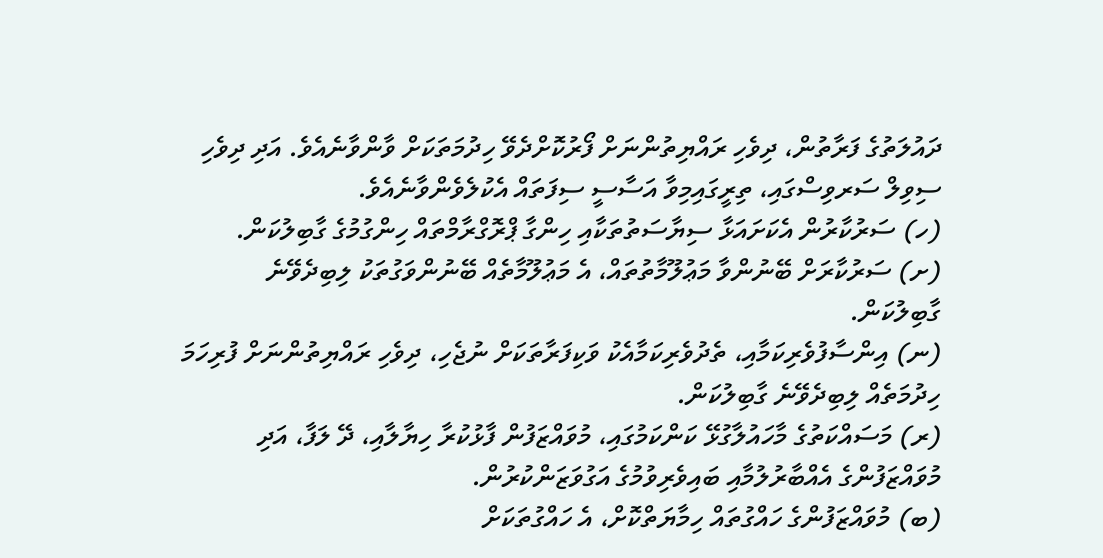ދައުލަތުގެ ފަރާތުން، ދިވެހި ރައްޔިތުންނަށް ފޯރުކޮށްދެވޭ ހިދުމަތަކަށް ވާންވާނެއެވެ. އަދި ދިވެހި ސިވިލް ސަރވިސްގައި، ތިރީގައިމިވާ އަސާސީ ސިފަތައް އެކުލެވެންވާނެއެވެ.
(ހ) ސަރުކާރުން އެކަށައަޅާ ސިޔާސަތުތަކާއި ހިންގާ ޕްރޮގްރާމްތައް ހިންގުމުގެ ގާބިލުކަން.
(ށ) ސަރުކާރަށް ބޭނުންވާ މަޢުލޫމާތުތައް، އެ މަޢުލޫމާތެއް ބޭނުންވަގުތަކު ލިބިދެވޭނެ ގާބިލުކަން.
(ނ) އިންސާފުވެރިކަމާއި، ތެދުވެރިކަމާއެކު ވަކިފަރާތަކަށް ނުޖެހި، ދިވެހި ރައްޔިތުންނަށް ފުރިހަމަ ހިދުމަތެއް ލިބިދެވޭނެ ގާބިލުކަން.
(ރ) މަސައްކަތުގެ މާހައުލާގުޅޭ ކަންކަމުގައި، މުވައްޒަފުން ފާޅުކުރާ ހިޔާލާއި، ދޭ ލަފާ، އަދި މުވައްޒަފުންގެ އެއްބާރުލުމާއި ބައިވެރިވުމުގެ އަގުވަޒަންކުރުން.
(ބ) މުވައްޒަފުންގެ ހައްގުތައް ހިމާޔަތްކޮށް، އެ ހައްގުތަކަށް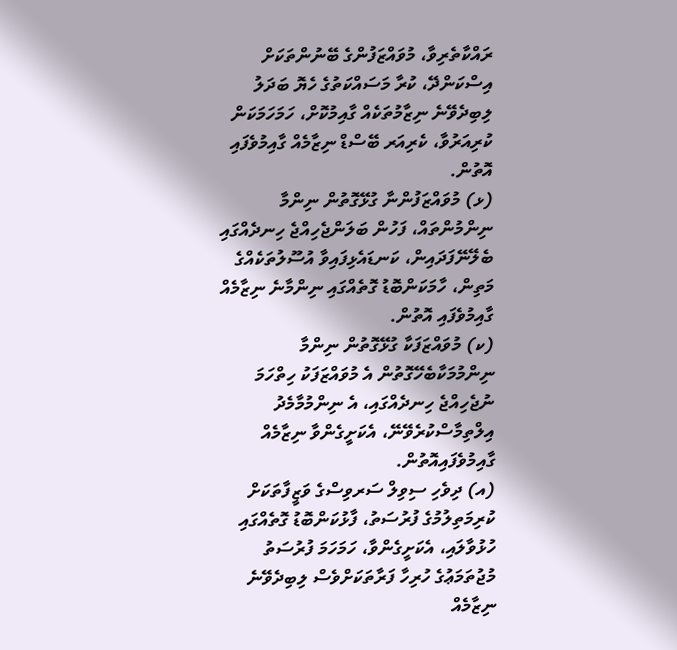ރައްކާތެރިވާ، މުވައްޒަފުންގެ ބޭނުންތަކަށް އިސްކަންދޭ، ކުރާ މަސައްކަތުގެ ހެޔޮ ބަދަލު ލިބިދެވޭނެ ނިޒާމުތަކެއް ގާއިމުކޮށް، ހަމަހަމަކަން ކުރިއަރުވާ، ކެރިއަރ ބޭސްޑް ނިޒާމެއް ގާއިމުވެފައި އޮތުން.
(ޅ) މުވައްޒަފުންނާ ގުޅޭގޮތުން ނިންމާ ނިންމުންތައް، ފަހުން ބަލަންޖެހިއްޖެ ހިނދެއްގައި ބެލޭނޭފަދައިން، ކަނޑައެޅިފައިވާ އުސޫލުތަކެއްގެ މަތިން، ހާމަކަންބޮޑު ގޮތެއްގައި ނިންމާނެ ނިޒާމެއް ގާއިމުވެފައި އޮތުން.
(ކ) މުވައްޒަފަކާ ގުޅޭގޮތުން ނިންމާ ނިންމުމަކާބެހޭގޮތުން އެ މުވައްޒަފަކު ހިތްހަމަ ނުޖެހިއްޖެ ހިނދެއްގައި، އެ ނިންމުމާމެދު އިލްތިމާސްކުރެވޭނޭ، އެކަށީގެންވާ ނިޒާމެއް ގާއިމުވެފައިއޮތުން.
(އ) ދިވެހި ސިވިލް ސަރވިސްގެ ވަޒީފާތަކަށް ކުރިމަތިލުމުގެ ފުރުސަތު، ފާޅުކަންބޮޑު ގޮތެއްގައި ހުޅުވާލައި، އެކަށީގެންވާ، ހަމަހަމަ ފުރުސަތު މުޖުތަމަޢުގެ ހުރިހާ ފަރާތަކަށްވެސް ލިބިދެވޭނެ ނިޒާމެއް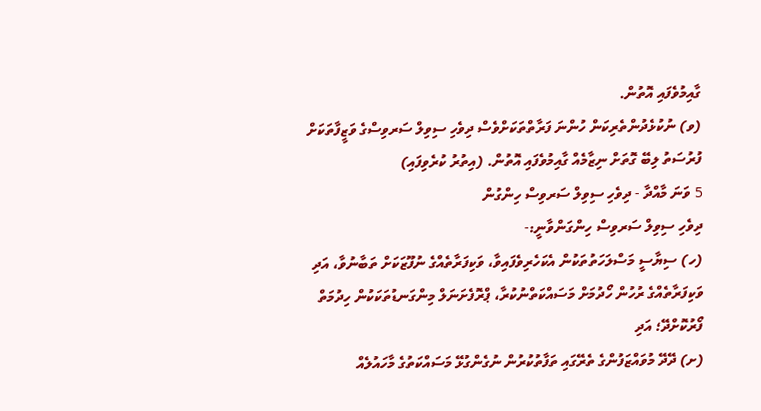ގާއިމުވެފައި އޮތުން.
(ވ) ނުކުޅެދުންތެރިކަން ހުންނަ ފަރާތްތަކަށްވެސް ދިވެހި ސިވިލް ސަރވިސްގެ ވަޒީފާތަކަށް ފުރުސަތު ލިބޭ ގޮތަށް ނިޒާމެއް ގާއިމުވެފައި އޮތުން. (އިތުރު ކުރެވިފައި)
5 ވަނަ މާއްދާ - ދިވެހި ސިވިލް ސަރވިސް ހިންގުން
ދިވެހި ސިވިލް ސަރވިސް ހިންގަންވާނީ:-
(ހ) ސިޔާސީ މަސްލަހަތުތަކުން އެކަހެރިވެފައިވާ، ވަކިފަރާތެއްގެ ނުފޫޒަކަށް ތަބާނުވާ، އަދި ވަކިފަރާތެއްގެ ރުހުން ހޯދުމަށް މަސައްކަތްނުކުރާ، ޕްރޮފެށަނަލް މިންގަނޑުތަކަކުން ހިދުމަތް ފޯރުކޮށްދޭ؛ އަދި
(ށ) ދޭދޭ މުވައްޒަފުންގެ ތެރޭގައި ތަފާތުކުރުން ނުގެންގުޅޭ މަސައްކަތުގެ މާހައުލެއް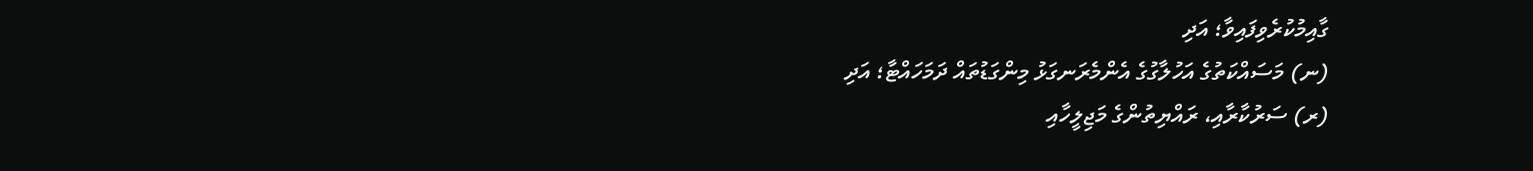ގާއިމުކުރެވިފައިވާ؛ އަދި
(ނ) މަސައްކަތުގެ އަހުލާގުގެ އެންމެރަނގަޅު މިންގަޑުތައް ދަމަހައްޓާ؛ އަދި
(ރ) ސަރުކާރާއި، ރައްޔިތުންގެ މަޖިލީހާއި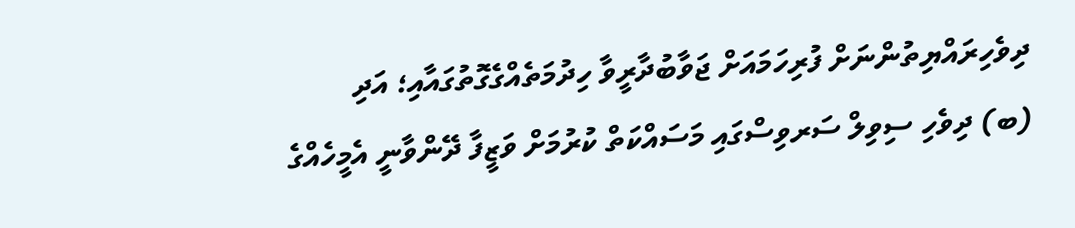ދިވެހިރައްޔިތުންނަށް ފުރިހަމައަށް ޖަވާބުދާރީވާ ހިދުމަތެއްގެގޮތުގައާއި؛ އަދި
(ބ) ދިވެހި ސިވިލް ސަރވިސްގައި މަސައްކަތް ކުރުމަށް ވަޒީފާ ދޭންވާނީ އެމީހެއްގެ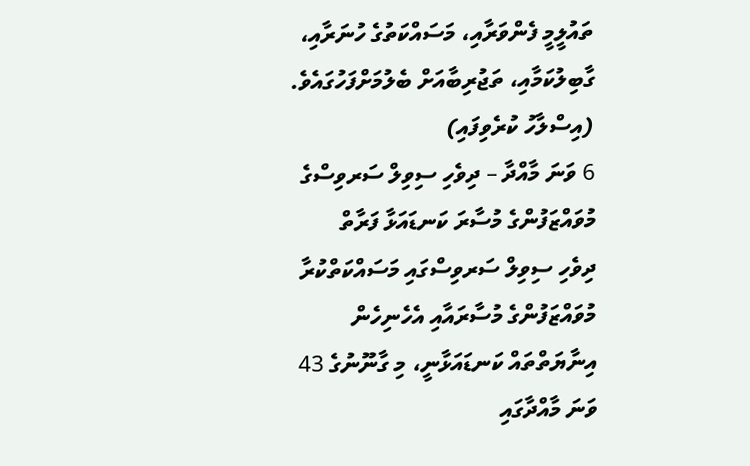ތައުލީމީ ފެންވަރާއި، މަސައްކަތުގެ ހުނަރާއި، ގާބިލުކަމާއި، ތަޖުރިބާއަށް ބެލުމަށްފަހުގައެވެ. (އިސްލާހު ކުރެވިފައި)
6 ވަނަ މާއްދާ – ދިވެހި ސިވިލް ސަރވިސްގެ މުވައްޒަފުންގެ މުސާރަ ކަނޑައަޅާ ފަރާތް
ދިވެހި ސިވިލް ސަރވިސްގައި މަސައްކަތްކުރާ މުވައްޒަފުންގެ މުސާރައާއި އެހެނިހެން އިނާޔަތްތައް ކަނޑައަޅާނީ، މި ގާނޫނުގެ 43 ވަނަ މާއްދާގައި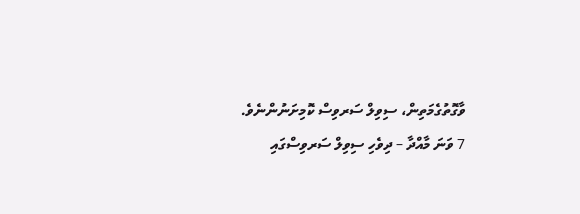ވާގޮތުގެމަތިން، ސިވިލް ސަރވިސް ކޮމިށަނުންނެވެ.
7 ވަނަ މާއްދާ – ދިވެހި ސިވިލް ސަރވިސްގައި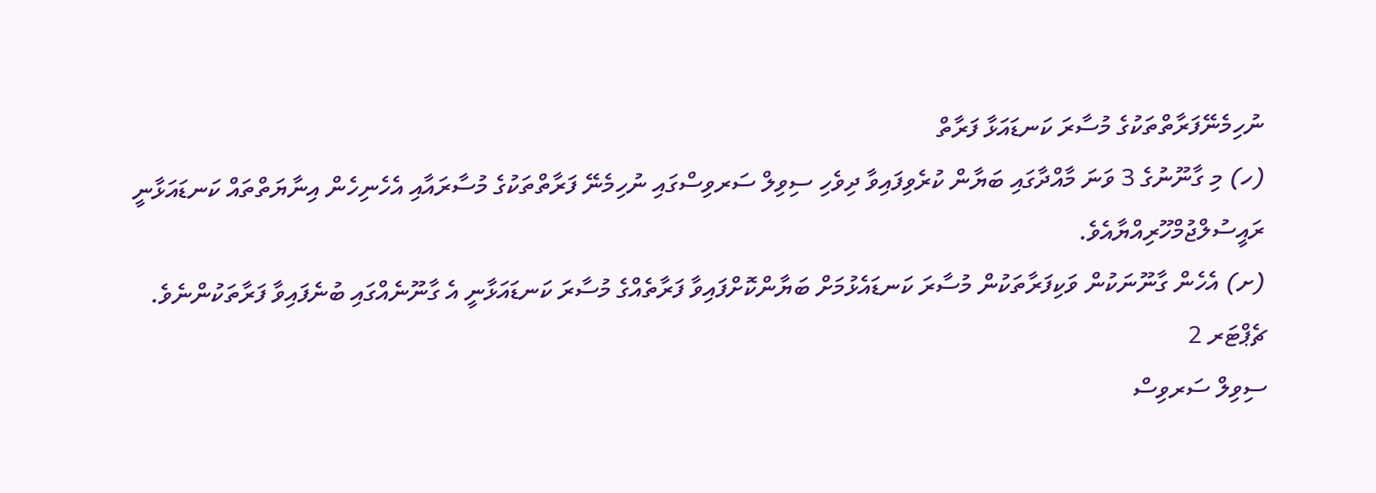ނުހިމެނޭފަރާތްތަކުގެ މުސާރަ ކަނޑައަޅާ ފަރާތް
(ހ) މި ގާނޫނުގެ 3 ވަނަ މާއްދާގައި ބަޔާން ކުރެވިފައިވާ ދިވެހި ސިވިލް ސަރވިސްގައި ނުހިމެނޭ ފަރާތްތަކުގެ މުސާރައާއި އެހެނިހެން އިނާޔަތްތައް ކަނޑައަޅާނީ ރައީސުލްޖުމްހޫރިއްޔާއެވެ.
(ށ) އެހެން ގާނޫނަކުން ވަކިފަރާތަކުން މުސާރަ ކަނޑައެޅުމަށް ބަޔާންކޮށްފައިވާ ފަރާތެއްގެ މުސާރަ ކަނޑައަޅާނީ އެ ގާނޫނެއްގައި ބުނެފައިވާ ފަރާތަކުންނެވެ.
ޗެޕްޓަރ 2
ސިވިލް ސަރވިސް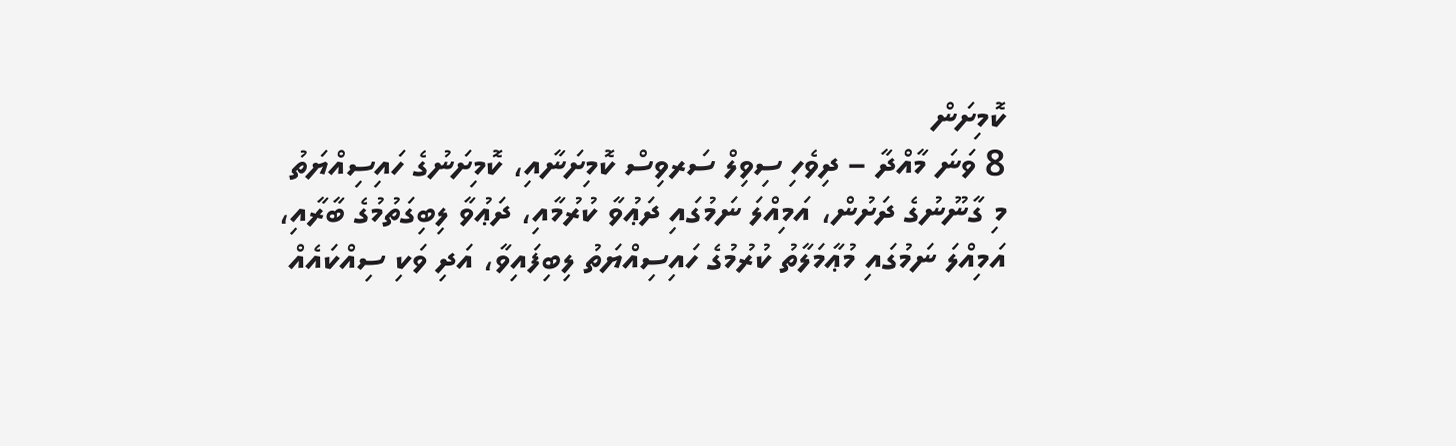ކޮމިށަން
8 ވަނަ މާއްދާ – ދިވެހި ސިވިލް ސަރވިސް ކޮމިށަނާއި، ކޮމިށަނުގެ ހައިސިއްޔަތު
މި ގާނޫނުގެ ދަށުން، އަމިއްލަ ނަމުގައި ދަޢުވާ ކުރުމާއި، ދަޢުވާ ލިބިގަތުމުގެ ބާރާއި، އަމިއްލަ ނަމުގައި މުޢާމަލާތު ކުރުމުގެ ހައިސިއްޔަތު ލިބިފައިވާ، އަދި ވަކި ސިއްކައެއް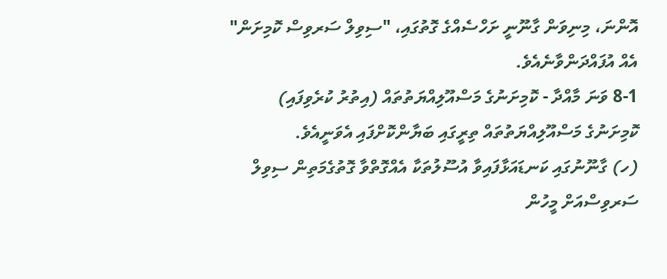އޮންނަ، މިނިވަން ގާނޫނީ ށަހްސެއްގެ ގޮތުގައި، "ސިވިލް ސަރވިސް ކޮމިށަން" އެއް އުފައްދަންވާނެއެވެ.
8-1 ވަނަ މާއްދާ - ކޮމިށަނުގެ މަސްއޫލިއްޔަތުތައް (އިތުރު ކުރެވިފައި)
ކޮމިށަނުގެ މަސްއޫލިއްޔަތުތައް ތިރީގައި ބަޔާންކޮށްފައި އެވަނީއެވެ.
(ހ) ގާނޫނުގައި ކަނޑައަޅާފައިވާ އުސޫލުތަކާ އެއްގޮތްވާ ގޮތުގެމަތިން ސިވިލް ސަރވިސްއަށް މީހުން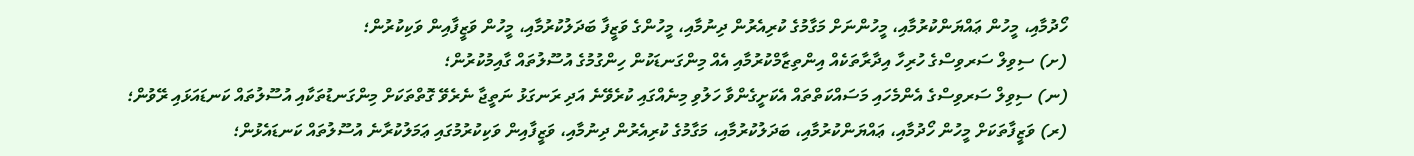ހޯދުމާއި، މީހުން ޢައްޔަންކުރުމާއި، މީހުންނަށް މަގާމުގެ ކުރިއެރުން ދިނުމާއި، މީހުންގެ ވަޒީފާ ބަދަލުކުރުމާއި، މީހުން ވަޒީފާއިން ވަކިކުރުން؛
(ށ) ސިވިލް ސަރވިސްގެ ހުރިހާ އިދާރާތަކެއް އިންތިޒާމްކުރުމާއި އެއް މިންގަނޑަކުން ހިންގުމުގެ އުސޫލުތައް ގާއިމުކުރުން؛
(ނ) ސިވިލް ސަރވިސްގެ އެންމެހައި މަސައްކަތްތައް އެކަށީގެންވާ ހަލުވި މިނެއްގައި ކުރެވޭނެ އަދި ރަނގަޅު ނަތީޖާ ނެރެވޭ ގޮތްތަކަށް މިންގަނޑުތަކާއި އުސޫލުތައް ކަނޑައަޅައި ރޭވުން؛
(ރ) ވަޒީފާތަކަށް މީހުން ހޯދުމާއި، ޢައްޔަންކުރުމާއި، ބަދަލުކުރުމާއި، މަގާމުގެ ކުރިއެރުން ދިނުމާއި، ވަޒީފާއިން ވަކިކުރުމުގައި ޢަމަލުކުރާނެ އުސޫލުތައް ކަނޑައެޅުން؛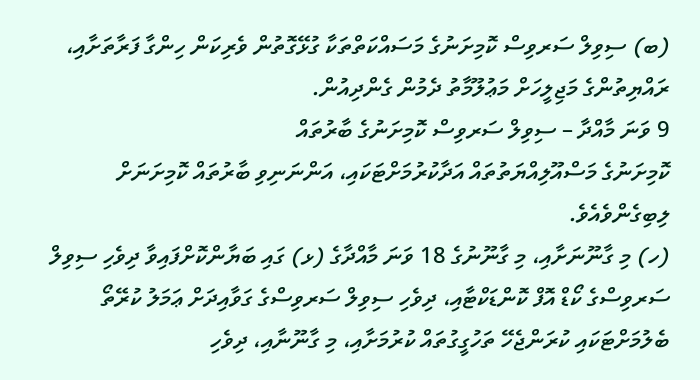(ބ) ސިވިލް ސަރވިސް ކޮމިށަނުގެ މަސައްކަތްތަކާ ގުޅޭގޮތުން ވެރިކަން ހިންގާ ފަރާތަށާއި، ރައްޔިތުންގެ މަޖިލީހަށް މަޢުލޫމާތު ދެމުން ގެންދިއުން.
9 ވަނަ މާއްދާ – ސިވިލް ސަރވިސް ކޮމިށަނުގެ ބާރުތައް
ކޮމިށަނުގެ މަސްއޫލިއްޔަތުތައް އަދާކުރުމަށްޓަކައި، އަންނަނިވި ބާރުތައް ކޮމިށަނަށް ލިބިގެންވެއެވެ.
(ހ) މި ގާނޫނަށާއި، މި ގާނޫނުގެ 18 ވަނަ މާއްދާގެ (ޅ) ގައި ބަޔާންކޮށްފައިވާ ދިވެހި ސިވިލް ސަރވިސްގެ ކޯޑް އޮފް ކޮންޑަކްޓާއި، ދިވެހި ސިވިލް ސަރވިސްގެ ގަވާއިދަށް ޢަމަލު ކުރޭތޯ ބެލުމަށްޓަކައި ކުރަންޖެހޭ ތަހުގީގުތައް ކުރުމަށާއި، މި ގާނޫނާއި، ދިވެހި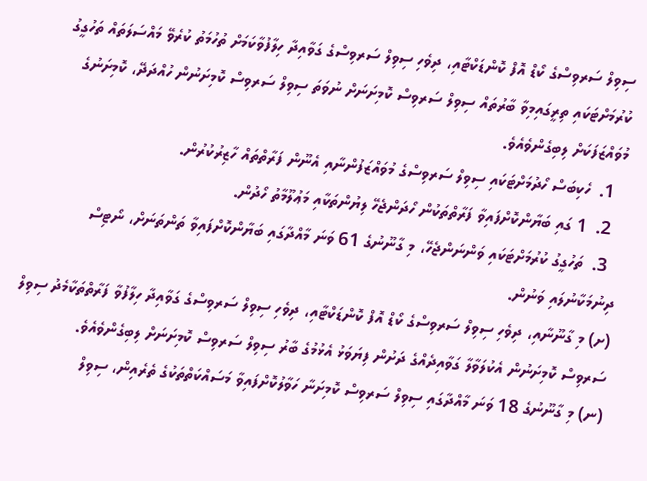ސިވިލް ސަރވިސްގެ ކޯޑް އޮފް ކޮންޑަކްޓާއި، ދިވެހި ސިވިލް ސަރވިސްގެ ގަވާއިދާ ހިލާފުވާކަމަށް ތުހުމަތު ކުރެވޭ މައްސަލަތައް ތަހުގީގު ކުރުމަށްޓަކައި ތިރީގައިމިވާ ބާރުތައް ސިވިލް ސަރވިސް ކޮމިށަނަށް ނުވަތަ ސިވިލް ސަރވިސް ކޮމިށަނުން ހުއްދަދޭ، ކޮމިށަނުގެ މުވައްޒަފަކަށް ލިބިގެންވެއެވެ.
  1.  ހެކިބަސް ހޯދުމަށްޓަކައި ސިވިލް ސަރވިސްގެ މުވައްޒަފުންނާއި އެނޫން ފަރާތްތައް ހާޒިރުކުރުން.
  2.  1 ގައި ބަޔާންކޮށްފައިވާ ފަރާތްތަކުން ހޯދަންޖެހޭ ލިޔުންތަކާއި މަޢުލޫމާތު ހޯދުން.
  3.  ތަހުގީގު ކުރުމަށްޓަކައި ވަންނަންޖެހޭ، މި ގާނޫނުގެ 61 ވަނަ މާއްދާގައި ބަޔާންކޮށްފައިވާ ތަންތަނަށް، ނޯޓިސް ދިނުމަކާނުލައި ވަނުން.
(ށ) މި ގާނޫނާއި، ދިވެހި ސިވިލް ސަރވިސްގެ ކޯޑް އޮފް ކޮންޑަކްޓާއި، ދިވެހި ސިވިލް ސަރވިސްގެ ގަވާއިދާ ހިލާފުވާ ފަރާތްތަކާމެދު ސިވިލް ސަރވިސް ކޮމިށަނުން އެކުލަވާލާ ގަވާއިދެއްގެ ދަށުން ފިޔަވަޅު އެޅުމުގެ ބާރު ސިވިލް ސަރވިސް ކޮމިށަނަށް ލިބިގެންވެއެވެ.
(ނ) މި ގާނޫނުގެ 18 ވަނަ މާއްދާގައި ސިވިލް ސަރވިސް ކޮމިށަނާ ހަވާލުކޮށްފައިވާ މަސައްކަތްތަކުގެ ތެރެއިން، ސިވިލް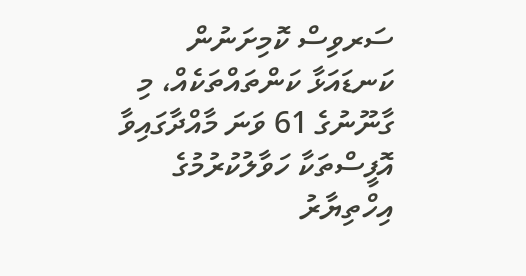ސަރވިސް ކޮމިށަނުން ކަނޑައަޅާ ކަންތައްތަކެއް، މި ގާނޫނުގެ 61 ވަނަ މާއްދާގައިވާ އޮފީސްތަކާ ހަވާލުކުރުމުގެ އިހްތިޔާރު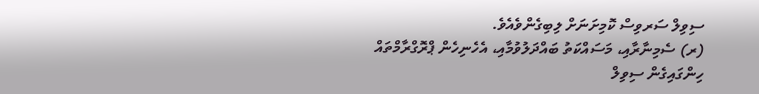ސިވިލް ސަރވިސް ކޮމިށަނަށް ލިބިގެންވެއެވެ.
(ރ) ސެމިނާރާއި، މަސައްކަތު ބައްދަލުވުމާއި، އެހެނިހެން ޕްރޮގްރާމްތައް ހިންގައިގެން ސިވިލް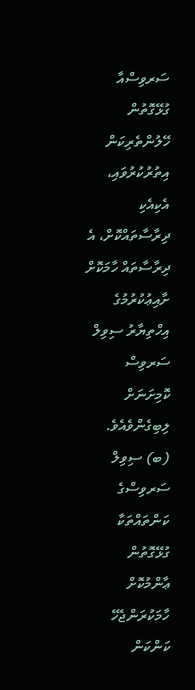ސަރވިސްއާ ގުޅޭގޮތުން ހޭލުންތެރިކަން އިތުރުކުރުވައި، އެކިއެކި ދިރާސާތައްކޮށް، އެ ދިރާސާތައް ހާމަކޮށް ށާއިޢުކުރުމުގެ އިހްތިޔާރު ސިވިލް ސަރވިސް ކޮމިށަނަށް ލިބިގެންވެއެވެ.
(ބ) ސިވިލް ސަރވިސްގެ ކަންތައްތަކާ ގުޅޭގޮތުން ޢާންމުކޮށް ހާމަކުރަންޖެހޭ ކަންކަން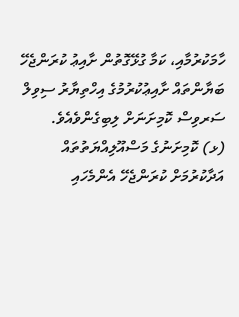ހާމަކުރުމާއި، ކަމާ ގުޅޭގޮތުން ށާއިޢު ކުރަންޖެހޭ ބަޔާންތައް ށާއިޢުކުރުމުގެ އިހްތިޔާރު ސިވިލް ސަރވިސް ކޮމިށަނަށް ލިބިގެންވެއެވެ.
(ޅ) ކޮމިށަނުގެ މަސްއޫލިއްޔަތުތައް އަދާކުރުމަށް ކުރަންޖެހޭ އެންމެހައި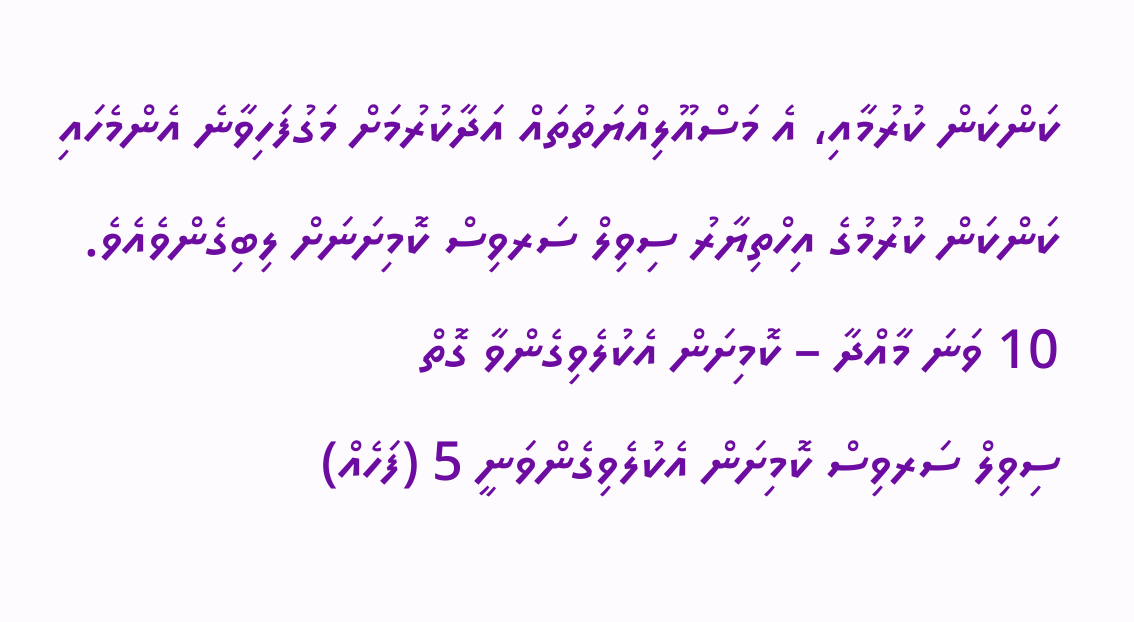ކަންކަން ކުރުމާއި، އެ މަސްއޫލިއްޔަތުތައް އަދާކުރުމަށް މަގުފަހިވާނެ އެންމެހައި ކަންކަން ކުރުމުގެ އިހްތިޔާރު ސިވިލް ސަރވިސް ކޮމިށަނަށް ލިބިގެންވެއެވެ.
10 ވަނަ މާއްދާ – ކޮމިށަން އެކުލެވިގެންވާ ގޮތް
ސިވިލް ސަރވިސް ކޮމިށަން އެކުލެވިގެންވަނީ 5 (ފަހެއް)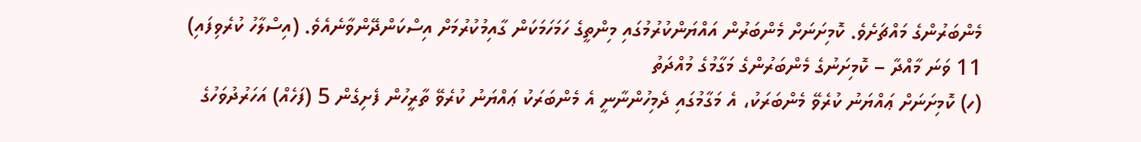މެންބަރުންގެ މައްޗަށެވެ. ކޮމިށަނަށް މެންބަރުން އައްޔަންކުރުމުގައި މިންތީގެ ހަމަހަމަކަން ގާއިމުކުރުމަށް އިސްކަންދޭންވާނެއެވެ. (އިސްލާހު ކުރެވިފައި)
11 ވަނަ މާއްދާ – ކޮމިށަނުގެ މެންބަރުންގެ މަގާމުގެ މުއްދަތު
(ހ) ކޮމިށަނަށް ޢައްޔަނު ކުރެވޭ މެންބަރަކު، އެ މަގާމުގައި ދެމިހުންނާނީ އެ މެންބަރަކު ޢައްޔަނު ކުރެވޭ ތާރީހުން ފެށިގެން 5 (ފަހެއް) އަހަރުދުވަހުގެ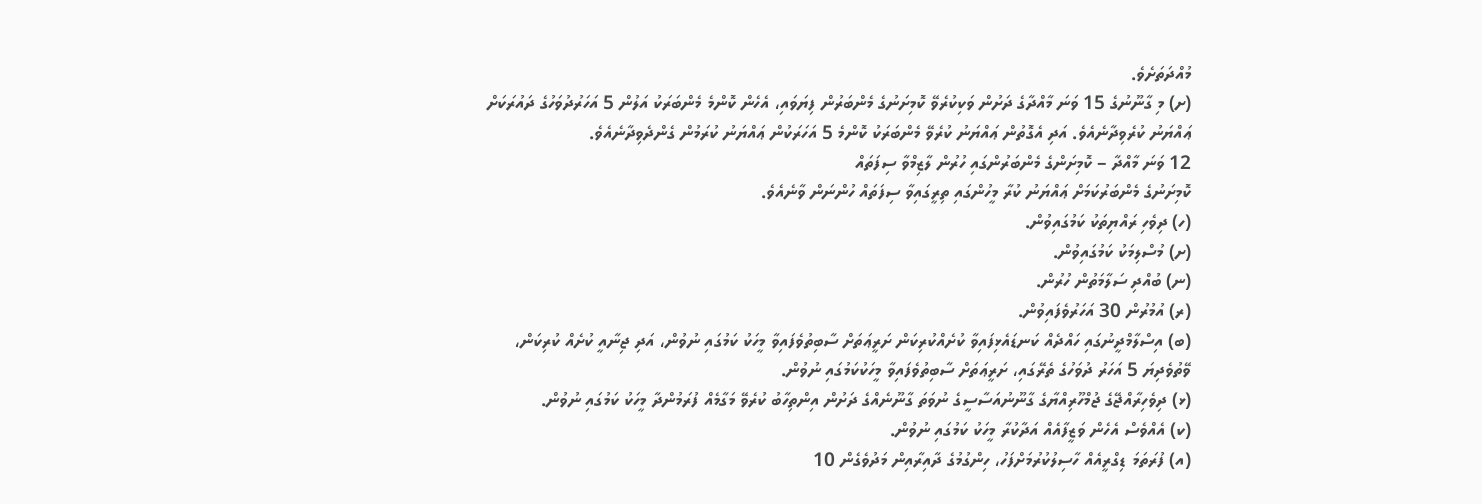މުއްދަތަށެވެ.
(ށ) މި ގާނޫނުގެ 15 ވަނަ މާއްދާގެ ދަށުން ވަކިކުރެވޭ ކޮމިށަނުގެ މެންބަރުން ފިޔަވައި، އެހެން ކޮންމެ މެންބަރަކު އަލުން 5 އަހަރުދުވަހުގެ ދައުރަކަށް ޢައްޔަނު ކުރެވިދާނެއެވެ. އަދި އެގޮތުން ޢައްޔަނު ކުރެވޭ މެންބަރަކު ކޮންމެ 5 އަހަރަކުން ޢައްޔަނު ކުރަމުން ގެންދެވިދާނެއެވެ.
12 ވަނަ މާއްދާ – ކޮމިށަންގެ މެންބަރުންގައި ހުރުން ލާޒިމްވާ ސިފަތައް
ކޮމިށަނުގެ މެންބަރުކަމަށް ޢައްޔަނު ކުރާ މީހުންގައި ތިރީގައިވާ ސިފަތައް ހުންނަން ވާނެއެވެ.
(ހ) ދިވެހި ރައްޔިތަކު ކަމުގައިވުން.
(ށ) މުސްލިމަކު ކަމުގައިވުން.
(ނ) ބުއްދި ސަލާމަތުން ހުރުން.
(ރ) އުމުރުން 30 އަހަރުވެފައިވުން.
(ބ) އިސްލާމްދީނުގައި ހައްދެއް ކަނޑައެޅިފައިވާ ކުށެއްކުރިކަން ށަރީޢަތަށް ސާބިތުވެފައިވާ މީހަކު ކަމުގައި ނުވުން، އަދި ޖިނާއީ ކުށެއް ކުރިކަން، ވޭތުވެދިޔަ 5 އަހަރު ދުވަހުގެ ތެރޭގައި، ށަރީޢަތަށް ސާބިތުވެފައިވާ މީހަކުކަމުގައި ނުވުން.
(ޅ) ދިވެހިރާއްޖޭގެ ޖުމްހޫރިއްޔާގެ ގާނޫނުއަސާސީގެ ނުވަތަ ގާނޫނެއްގެ ދަށުން އިންތިހާބު ކުރެވޭ މަގާމެއް ފުރަމުންދާ މީހަކު ކަމުގައި ނުވުން.
(ކ) އެއްވެސް އެހެން ވަޒީފާއެއް އަދާކުރާ މީހަކު ކަމުގައި ނުވުން.
(އ) ފުރަތަމަ ޑިގްރީއެއް ހާސިލުކުރުމަށްފަހު، ހިންގުމުގެ ދާއިރާއިން މަދުވެގެން 10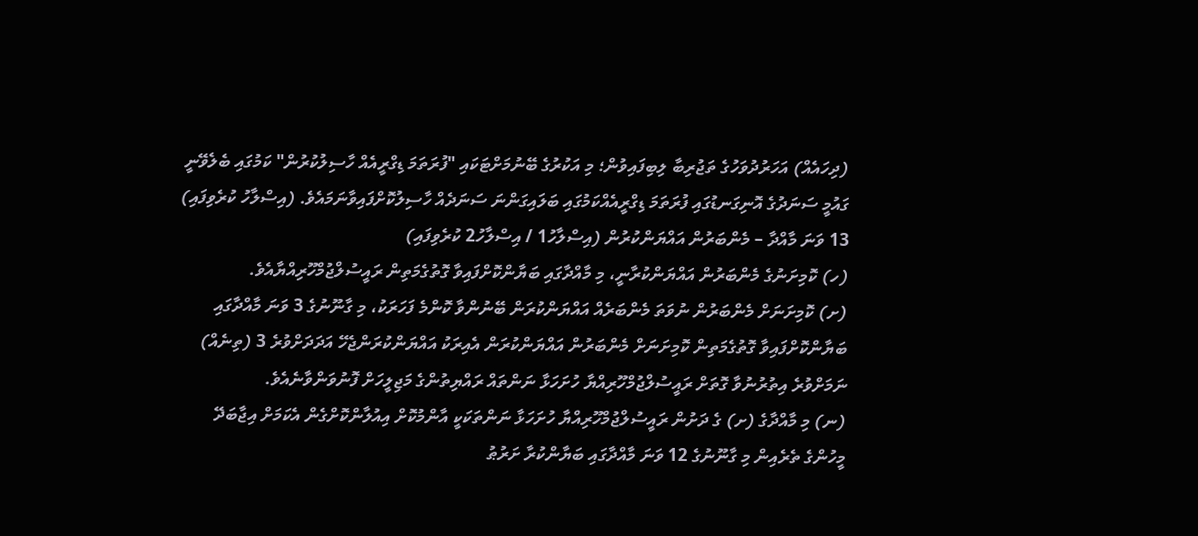(ދިހައެއް) އަހަރުދުވަހުގެ ތަޖުރިބާ ލިބިފައިވުން؛ މި އަކުރުގެ ބޭނުމަށްޓަކައި "ފުރަތަމަ ޑިގްރީއެއް ހާސިލުކުރުން" ކަމުގައި ބެލެވޭނީ ގައުމީ ސަނަދުގެ އޮނިގަނޑުގައި ފުރަތަމަ ޑިގްރީއެއްކަމުގައި ބަލައިގަންނަ ސަނަދެއް ހާސިލުކޮށްފައިވާނަމައެވެ. (އިސްލާހު ކުރެވިފައި)
13 ވަނަ މާއްދާ – މެންބަރުން އައްޔަންކުރުން (އިސްލާހު1 / އިސްލާހު2 ކުރެވިފައި)
(ހ) ކޮމިށަނުގެ މެންބަރުން އައްޔަންކުރާނީ، މި މާއްދާގައި ބަޔާންކޮށްފައިވާ ގޮތުގެމަތިން ރައީސުލްޖުމްހޫރިއްޔާއެވެ.
(ށ) ކޮމިށަނަށް މެންބަރުން ނުވަތަ މެންބަރެއް އައްޔަންކުރަން ބޭނުންވާ ކޮންމެ ފަހަރަކު، މި ގާނޫނުގެ 3 ވަނަ މާއްދާގައި ބަޔާންކޮށްފައިވާ ގޮތުގެމަތިން ކޮމިށަނަށް މެންބަރުން އައްޔަންކުރަން އެއިރަކު އައްޔަންކުރަންޖެހޭ އަދަދަށްވުރެ 3 (ތިނެއް) ނަމަށްވުރެ އިތުރުނުވާ ގޮތަށް ރައީސުލްޖުމްހޫރިއްޔާ ހުށަހަޅާ ނަންތައް ރައްޔިތުންގެ މަޖިލީހަށް ފޮނުވަންވާނެއެވެ.
(ނ) މި މާއްދާގެ (ށ) ގެ ދަށުން ރައީސުލްޖުމްހޫރިއްޔާ ހުށަހަޅާ ނަންތަކަކީ އާންމުކޮށް އިއުލާންކޮށްގެން އެކަމަށް އިޖާބަދޭ މީހުންގެ ތެރެއިން މި ގާނޫނުގެ 12 ވަނަ މާއްދާގައި ބަޔާންކުރާ ށަރުޠު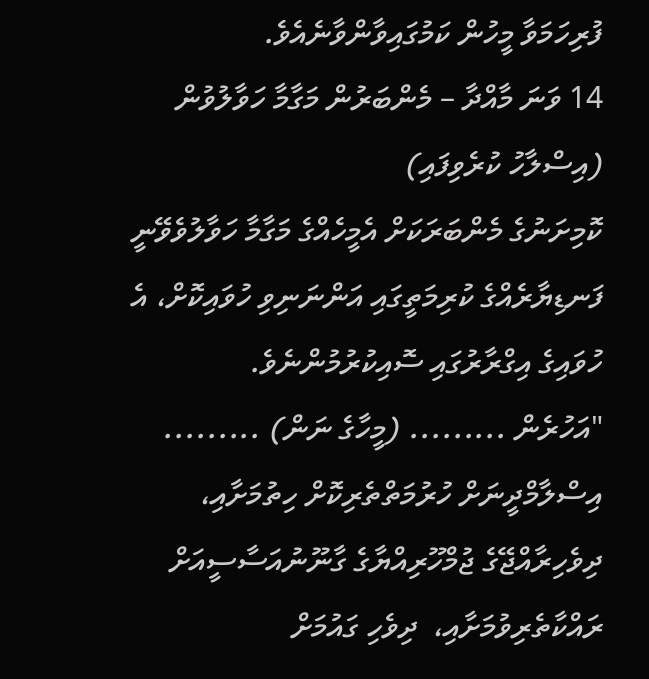ފުރިހަމަވާ މީހުން ކަމުގައިވާންވާނެއެވެ.
14 ވަނަ މާއްދާ – މެންބަރުން މަގާމާ ހަވާލުވުން (އިސްލާހު ކުރެވިފައި)
ކޮމިށަނުގެ މެންބަރަކަށް އެމީހެއްގެ މަގާމާ ހަވާލުވެވޭނީ ފަނޑިޔާރެއްގެ ކުރިމަތީގައި އަންނަނިވި ހުވައިކޮށް، އެ ހުވައިގެ އިގްރާރުގައި ސޮއިކުރުމުންނެވެ.
"އަހުރެން ......... (މީހާގެ ނަން) ......... އިސްލާމްދީނަށް ހުރުމަތްތެރިކޮށް ހިތުމަށާއި، ދިވެހިރާއްޖޭގެ ޖުމްހޫރިއްޔާގެ ގާނޫނުއަސާސީއަށް ރައްކާތެރިވުމަށާއި،  ދިވެހި ގައުމަށް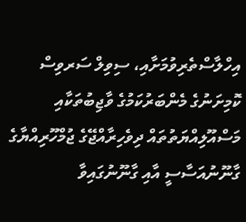އިހްލާސްތެރިވުމަށާއި، ސިވިލް ސަރވިސް ކޮމިށަނުގެ މެންބަރުކަމުގެ ވާޖިބުތަކާއި މަސްއޫލިއްޔަތުތައް ދިވެހިރާއްޖޭގެ ޖުމްހޫރިއްޔާގެ ގާނޫނުއަސާސީ އާއި ގާނޫނުގައިވާ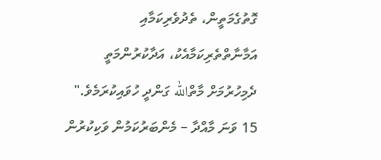ގޮތުގެމަތީން، ތެދުވެރިކަމާއި އަމާނާތްތެރިކަމާއެކު، އަދާކުރުންމަތީ ދެމިހުރުމަށް މާތްالله ގަންދީ ހުވައިކުރަމެވެ."
15 ވަނަ މާއްދާ – މެންބަރުކަމުން ވަކިކުރުން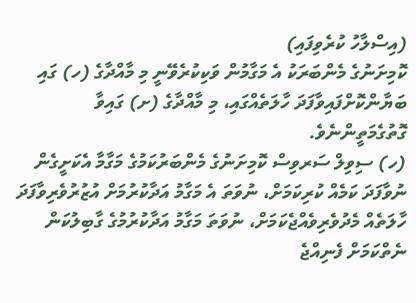(އިސްލާހު ކުރެވިފައި)
ކޮމިށަނުގެ މެންބަރަކު އެ މަގާމުން ވަކިކުރެވޭނީ މި މާއްދާގެ (ހ) ގައި ބަޔާންކޮށްފައިވާފަދަ ހާލަތެއްގައި، މި މާއްދާގެ (ށ) ގައިވާ ގޮތުގެމަތީންނެވެ.
(ހ) ސިވިލް ސަރވިސް ކޮމިށަނުގެ މެންބަރުކަމުގެ މަގާމާ އެކަށީގެން ނުވާފަދަ ކަމެއް ކުރިކަމަށް، ނުވަތަ އެ މަގާމު އަދާކުރުމަށް އުޒުރުވެރިވާފަދަ ހާލަތެއް މެދުވެރިވެއްޖެކަމަށް، ނުވަތަ މަގާމު އަދާކުރުމުގެ ގާބިލުކަން ނެތްކަމަށް ފެނިއްޖެ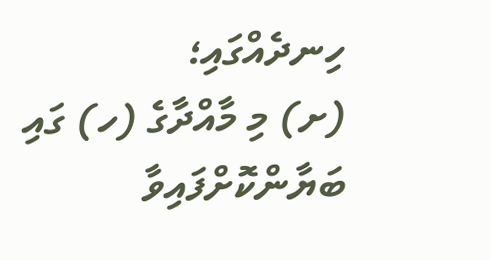ހިނދެއްގައި؛
(ށ) މި މާއްދާގެ (ހ) ގައި ބަޔާންކޮށްފައިވާ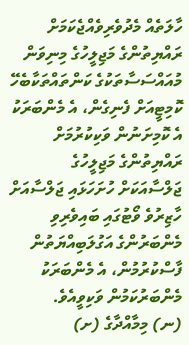ހާލަތެއް މެދުވެރިވެއްޖެކަމަށް ރައްޔިތުންގެ މަޖިލީހުގެ މިނިވަން މުއައްސަސާތަކުގެ ކަންތައްތަކާބެހޭ ކޮމިޓީއަށް ފެނިގެން، އެ މެންބަރަކު އެ ކޮމިށަނުން ވަކިކުރުމަށް ރައްޔިތުންގެ މަޖިލީހުގެ ޖަލްސާއަކަށް ހުށަހަޅައި ޖަލްސާއަށް ހާޒިރުވެ ވޯޓުގައި ބައިވެރިވި މެންބަރުންގެ އަގުލަބިއްޔަތުން ފާސްކުރުމުން، އެ މެންބަރަކު މެންބަރުކަމުން ވަކިވީއެވެ.
(ނ) މިމާއްދާގެ (ށ)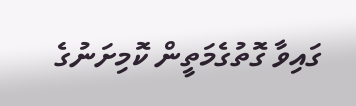ގައިވާ ގޮތުގެމަތީން ކޮމިށަނުގެ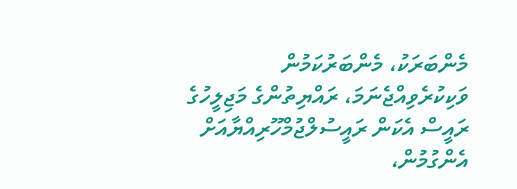މެންބަރަކު، މެންބަރުކަމުން ވަކިކުރެވިއްޖެނަމަ، ރައްޔިތުންގެ މަޖިލީހުގެ ރައީސް އެކަން ރައީސުލްޖުމްހޫރިއްޔާއަށް އެންގުމުން،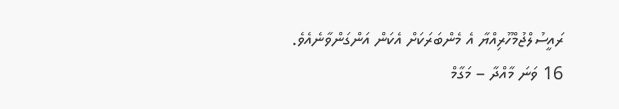ރައީސުލްޖުމްހޫރިއްޔާ އެ މެންބަރަކަށް އެކަން އަންގަންވާނެއެވެ.
16 ވަނަ މާއްދާ – މަގާމް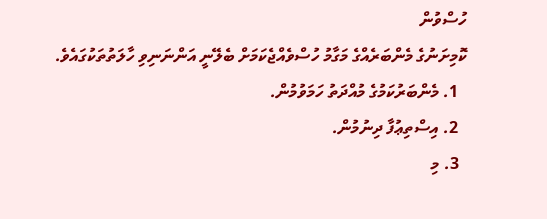ހުސްވުން
ކޮމިށަނުގެ މެންބަރެއްގެ މަގާމު ހުސްވެއްޖެކަމަށް ބެލޭނީ އަންނަނިވި ހާލަތުތަކުގައެވެ.
  1. މެންބަރުކަމުގެ މުއްދަތު ހަމަވުމުން.
  2. އިސްތިޢުފާ ދިނުމުން.
  3. މި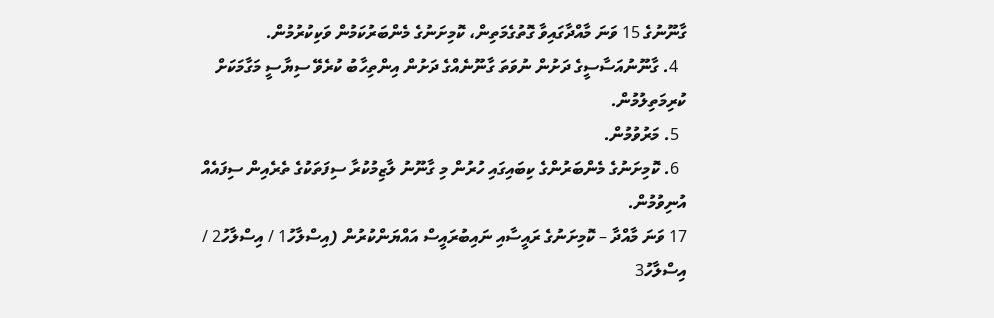ގާނޫނުގެ 15 ވަނަ މާއްދާގައިވާ ގޮތުގެމަތިން، ކޮމިށަނުގެ މެންބަރުކަމުން ވަކިކުރުމުން.
  4. ގާނޫނުއަސާސީގެ ދަށުން ނުވަތަ ގާނޫނެއްގެ ދަށުން އިންތިހާބު ކުރެވޭ ސިޔާސީ މަގާމަކަށް ކުރިމަތިލުމުން.
  5. މަރުވުމުން.
  6. ކޮމިށަނުގެ މެންބަރުންގެ ކިބައިގައި ހުރުން މި ގާނޫނު ލާޒިމުކުރާ ސިފަތަކުގެ ތެރެއިން ސިފައެއް އުނިވުމުން.
17 ވަނަ މާއްދާ – ކޮމިށަނުގެ ރައީސާއި ނައިބުރައީސް އައްޔަންކުރުން (އިސްލާހު1 / އިސްލާހު2 / އިސްލާހު3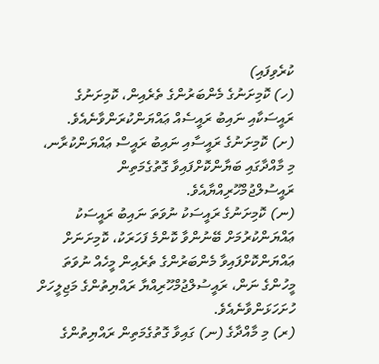ކުރެވިފައި)
(ހ) ކޮމިށަނުގެ މެންބަރުންގެ ތެރެއިން، ކޮމިށަނުގެ ރައީސަކާއި ނައިބު ރައީސެއް ޢައްޔަންކުރަންވާނެއެވެ.
(ށ) ކޮމިށަނުގެ ރައީސާއި ނައިބު ރައީސް ޢައްޔަންކުރާނ، މި މާއްދާގައި ބަޔާންކޮށްފައިވާ ގޮތުގެމަތިން ރައީސުލްޖުމްހޫރިއްޔާއެވެ.
(ނ) ކޮމިށަނުގެ ރައީސަކު ނުވަތަ ނައިބު ރައީސަކު ޢައްޔަންކުރުމަށް ބޭނުންވާ ކޮންމެ ފަހަރަކު، ކޮމިށަނަށް ޢައްޔަންކޮށްފައިވާ މެންބަރުންގެ ތެރެއިން މީހެއް ނުވަތަ މީހުންގެ ނަން، ރައީސުލްޖުމްހޫރިއްޔާ ރައްޔިތުންގެ މަޖިލީހަށް ހުށަހަޅަންވާނެއެވެ.
(ރ) މި މާއްދާގެ (ނ) ގައިވާ ގޮތުގެމަތިން ރައްޔިތުންގެ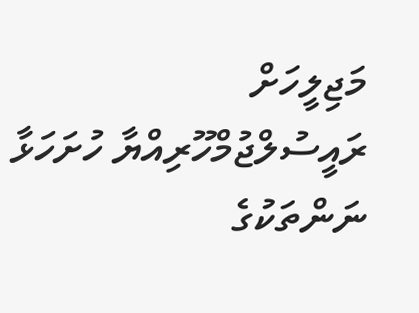މަޖިލީހަށް ރައީސުލްޖުމްހޫރިއްޔާ ހުށަހަޅާ ނަންތަކުގެ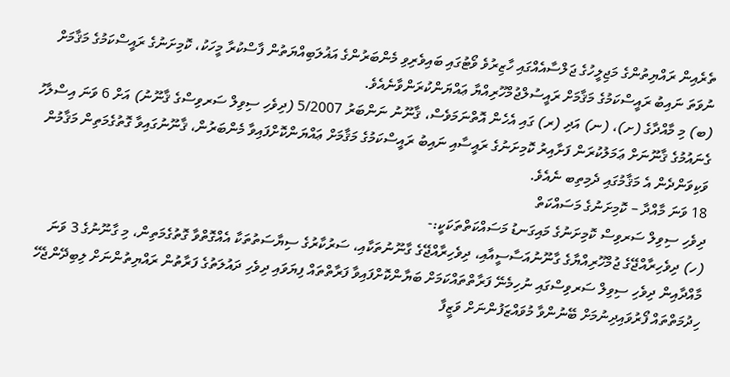ތެރެއިން ރައްޔިތުންގެ މަޖިލީހުގެ ޖަލްސާއެއްގައި ހާޒިރުވެ ވޯޓުގައި ބައިވެރިވި މެންބަރުންގެ އަޣުލަބިއްޔަތުން ފާސްކުރާ މީހަކު، ކޮމިށަނުގެ ރައީސްކަމުގެ މަޤާމަށް ނުވަތަ ނައިބު ރައީސްކަމުގެ މަޤާމަށް ރައީސުލްޖުމްހޫރިއްޔާ ޢައްޔަންކުރަންވާނެއެވެ.
(ބ) މި މާއްދާގެ (ށ)، (ނ) އަދި (ރ) ގައި އެހެން އޮތްނަމަވެސް، ޤާނޫނު ނަންބަރު 5/2007 (ދިވެހި ސިވިލް ސަރވިސްގެ ޤާނޫނު) އަށް 6 ވަނަ އިސްލާހު ގެނައުމުގެ ޤާނޫނަށް ޢަމަލުކުރަން ފަށާއިރު ކޮމިށަނުގެ ރައީސާއި ނައިބު ރައީސްކަމުގެ މަޤާމަށް ޢައްޔަންކޮށްފައިވާ މެންބަރުން، ޤާނޫނުގައިވާ ގޮތުގެމަތިން މަޤާމުން ވަކިވަންދެން އެ މަޤާމުގައި ދެމިތިބ ނެއެވެ.
18 ވަނަ މާއްދާ – ކޮމިށަނުގެ މަސައްކަތް
ދިވެހި ސިވިލް ސަރވިސް ކޮމިށަނުގެ މައިގަނޑު މަސައްކަތްތަކަކީ:-
(ހ) ދިވެހިރާއްޖޭގެ ޖުމްހޫރިއްޔާގެ ގާނޫނުއަސާސީއާއި، ދިވެހިރާއްޖޭގެ ގާނޫނުތަކާއި، ސަރުކާރުގެ ސިޔާސަތުތަކާ އެއްގޮތްވާ ގޮތުގެމަތިން، މި ގާނޫނުގެ 3 ވަނަ މާއްދާއިން ދިވެހި ސިވިލް ސަރވިސްގައި ނުހިމެނޭ ފަރާތްތައްކަމަށް ބަޔާންކޮށްފައިވާ ފަރާތްތައް ފިޔަވައި ދިވެހި ދައުލަތުގެ ފަރާތުން ރައްޔިތުންނަށް ލިބިދޭންޖެހޭ ހިދުމަތްތައް ފޯރުވައިދިނުމަށް ބޭނުންވާ މުވައްޒަފުންނަށް ވަޒީފާ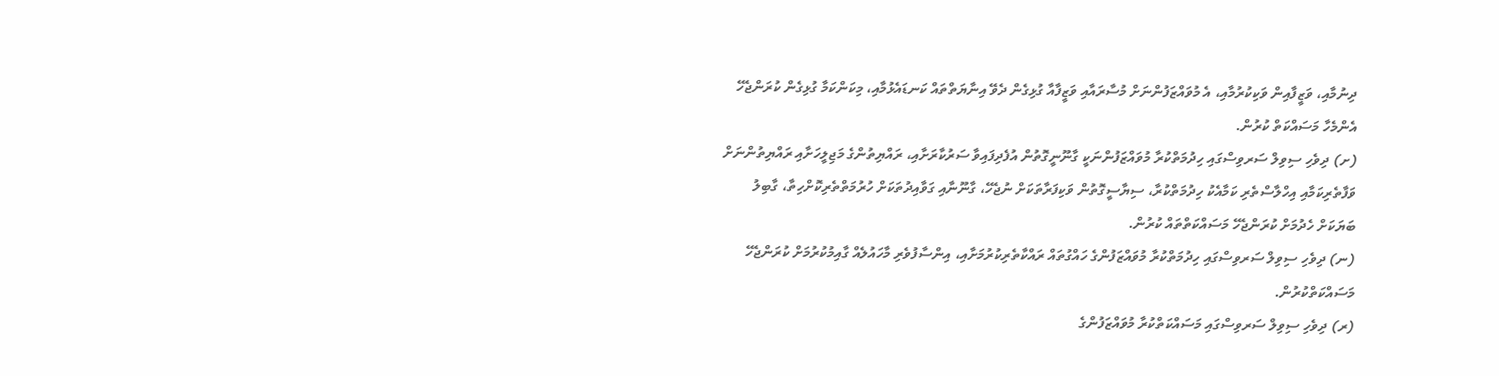ދިނުމާއި، ވަޒީފާއިން ވަކިކުރުމާއި، އެ މުވައްޒަފުންނަށް މުސާރައާއި ވަޒީފާއާ ގުޅިގެން ދެވޭ އިނާޔަތްތައް ކަނޑައެޅުމާއި، މިކަންކަމާ ގުޅިގެން ކުރަންޖެހޭ އެންމެހާ މަސައްކަތް ކުރުން.
(ށ) ދިވެހި ސިވިލް ސަރވިސްގައި ހިދުމަތްކުރާ މުވައްޒަފުންނަކީ ގާނޫނީގޮތުން އުފެދިފައިވާ ސަރުކާރަށާއި، ރައްޔިތުންގެ މަޖިލީހަށާއި ރައްޔިތުންނަށް ވަފާތެރިކަމާއި އިހްލާސްތެރި ކަމާއެކު ހިދުމަތްކުރާ، ސިޔާސީގޮތުން ވަކިފަރާތަކަށް ނުޖެހޭ، ގާނޫނާއި ގަވާއިދުތަކަށް ހުރުމަތްތެރިކޮށްހިތާ، ގާބިލު ބަޔަކަށް ހެދުމަށް ކުރަންޖެހޭ މަސައްކަތްތައް ކުރުން.
(ނ) ދިވެހި ސިވިލް ސަރވިސްގައި ހިދުމަތްކުރާ މުވައްޒަފުންގެ ހައްގުތައް ރައްކާތެރިކުރުމަށާއި، އިންސާފުވެރި މާހައުލެއް ގާއިމުކުރުމަށް ކުރަންޖެހޭ މަސައްކަތްކުރުން.
(ރ) ދިވެހި ސިވިލް ސަރވިސްގައި މަސައްކަތްކުރާ މުވައްޒަފުންގެ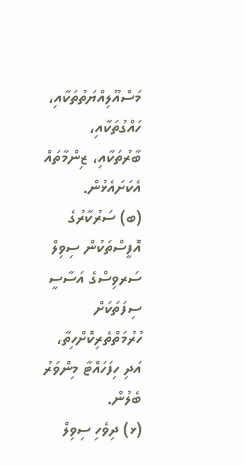މަސްއޫލިއްޔަތުތަކާއި، ހައްގުތަކާއި، ބާރުތަކާއި، ޒިންމާތައް އެކަށައެޅުން.
(ބ) ސަރުކާރުގެ އޮފީސްތަކުން ސިވިލް ސަރވިސްގެ އަސާސީ ސިފަތަކަށް ހުރުމަތްތެރިކޮށްހިތާ، އަދި ހިފަހައްޓާ މިންވަރު ބެލުން.
(ޅ) ދިވެހި ސިވިލް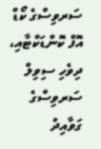ސަރވިސްގެ ކޯޑް އޮފް ކޮންޑަކްޓާއި، ދިވެހި ސިވިލް ސަރވިސްގެ ގަވާއިދު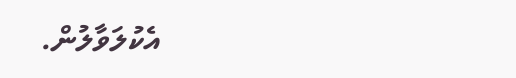އެކުލަވާލުން.